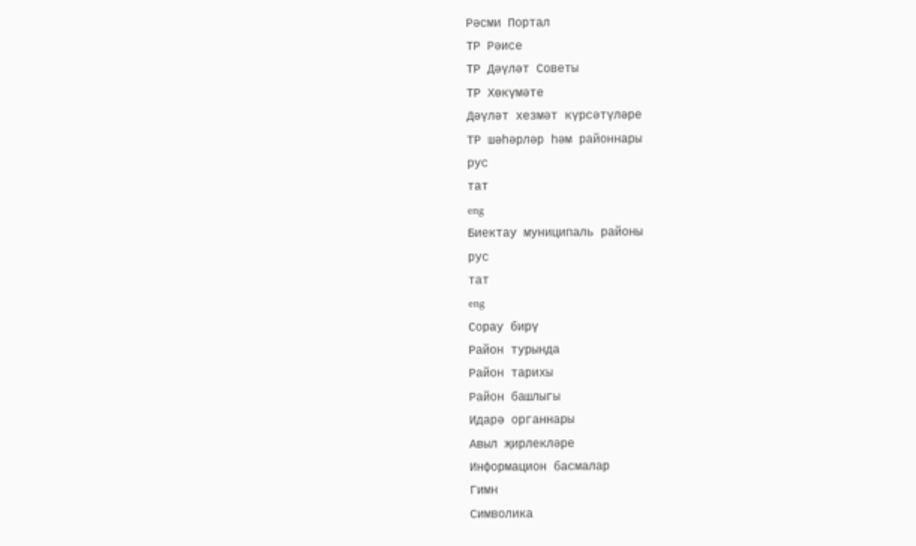Рәсми Портал
ТР Рәисе
ТР Дәүләт Советы
ТР Хөкүмәте
Дәүләт хезмәт күрсәтүләре
ТР шәһәрләр һәм районнары
рус
тат
eng
Биектау муниципаль районы
рус
тат
eng
Сорау бирү
Район турында
Район тарихы
Район башлыгы
Идарә органнары
Авыл җирлекләре
Информацион басмалар
Гимн
Символика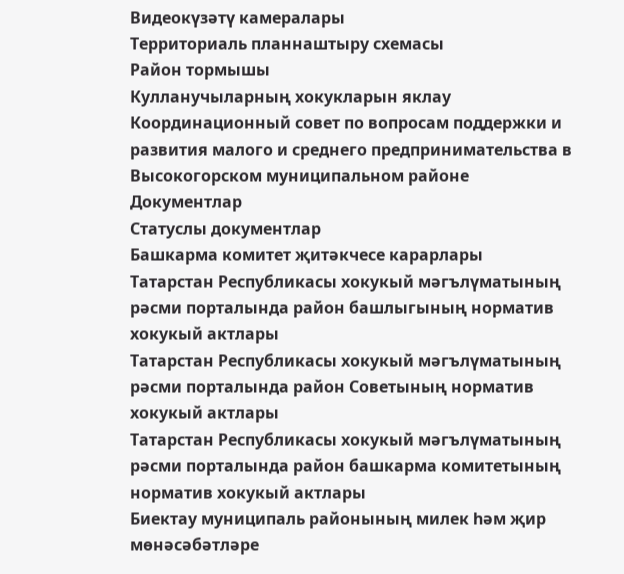Видеокүзәтү камералары
Территориаль планнаштыру схемасы
Район тормышы
Кулланучыларның хокукларын яклау
Координационный совет по вопросам поддержки и развития малого и среднего предпринимательства в Высокогорском муниципальном районе
Документлар
Статуслы документлар
Башкарма комитет җитәкчесе карарлары
Татарстан Республикасы хокукый мәгълүматының рәсми порталында район башлыгының норматив хокукый актлары
Татарстан Республикасы хокукый мәгълүматының рәсми порталында район Советының норматив хокукый актлары
Татарстан Республикасы хокукый мәгълүматының рәсми порталында район башкарма комитетының норматив хокукый актлары
Биектау муниципаль районының милек һәм җир мөнәсәбәтләре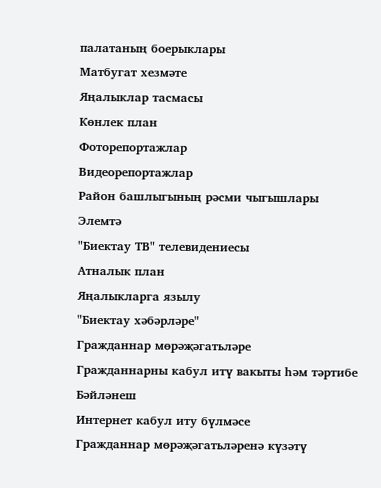палатаның боерыклары
Матбугат хезмәте
Яңалыклар тасмасы
Көнлек план
Фоторепортажлар
Видеорепортажлар
Район башлыгының рәсми чыгышлары
Элемтә
"Биектау ТВ" телевидениесы
Атналык план
Яңалыкларга язылу
"Биектау хәбәрләре"
Гражданнар мөрәҗәгатьләре
Гражданнарны кабул итү вакыты һәм тәртибе
Бәйләнеш
Интернет кабул иту бүлмәсе
Гражданнар мөрәҗәгатьләренә күзәтү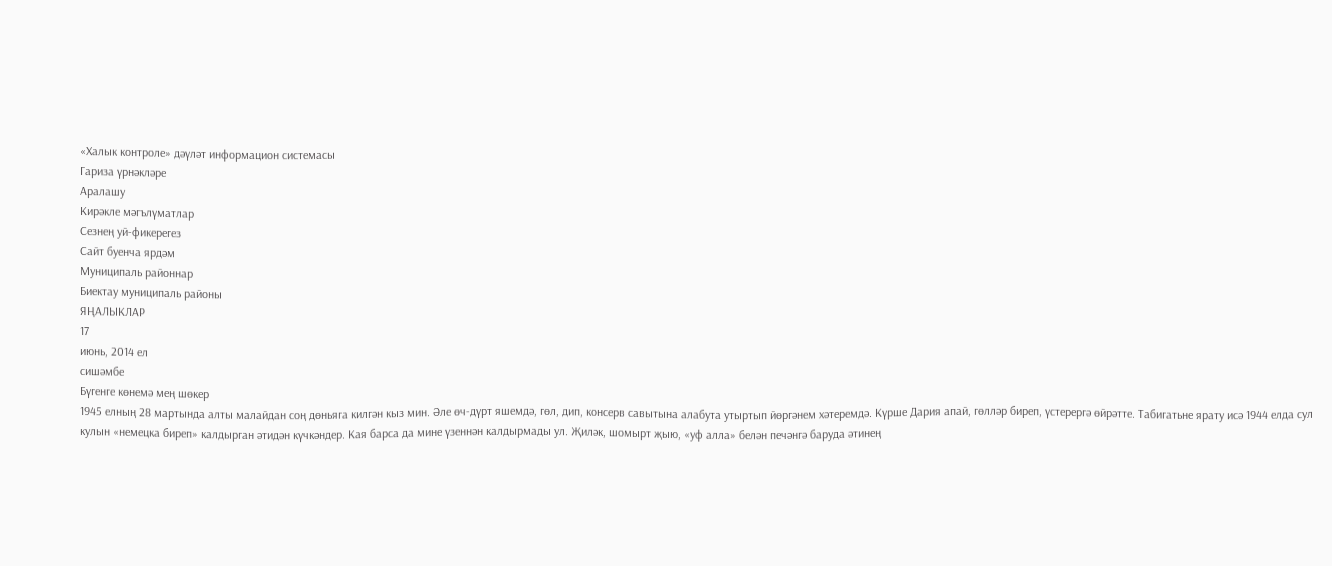«Халык контроле» дәүләт информацион системасы
Гариза үрнәкләре
Аралашу
Кирәкле мәгълүматлар
Сезнең уй-фикерегез
Сайт буенча ярдәм
Муниципаль районнар
Биектау муниципаль районы
ЯҢАЛЫКЛАР
17
июнь, 2014 ел
сишәмбе
Бүгенге көнемә мең шөкер
1945 елның 28 мартында алты малайдан соң дөньяга килгән кыз мин. Әле өч-дүрт яшемдә, гөл, дип, консерв савытына алабута утыртып йөргәнем хәтеремдә. Күрше Дария апай, гөлләр биреп, үстерергә өйрәтте. Табигатьне ярату исә 1944 елда сул кулын «немецка биреп» калдырган әтидән күчкәндер. Кая барса да мине үзеннән калдырмады ул. Җиләк, шомырт җыю, «уф алла» белән печәнгә баруда әтинең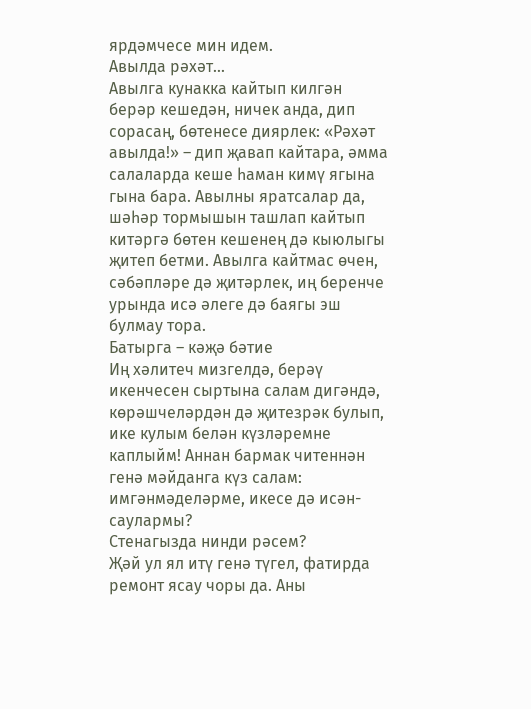ярдәмчесе мин идем.
Авылда рәхәт...
Авылга кунакка кайтып килгән берәр кешедән, ничек анда, дип сорасаң, бөтенесе диярлек: «Рәхәт авылда!» – дип җавап кайтара, әмма салаларда кеше һаман кимү ягына гына бара. Авылны яратсалар да, шәһәр тормышын ташлап кайтып китәргә бөтен кешенең дә кыюлыгы җитеп бетми. Авылга кайтмас өчен, сәбәпләре дә җитәрлек, иң беренче урында исә әлеге дә баягы эш булмау тора.
Батырга – кәҗә бәтие
Иң хәлитеч мизгелдә, берәү икенчесен сыртына салам дигәндә, көрәшчеләрдән дә җитезрәк булып, ике кулым белән күзләремне каплыйм! Аннан бармак читеннән генә мәйданга күз салам: имгәнмәделәрме, икесе дә исән-саулармы?
Стенагызда нинди рәсем?
Җәй ул ял итү генә түгел, фатирда ремонт ясау чоры да. Аны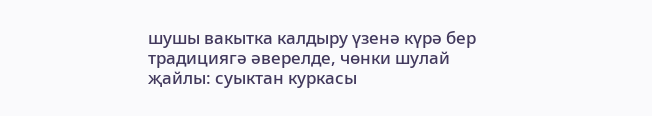шушы вакытка калдыру үзенә күрә бер традициягә әверелде, чөнки шулай җайлы: суыктан куркасы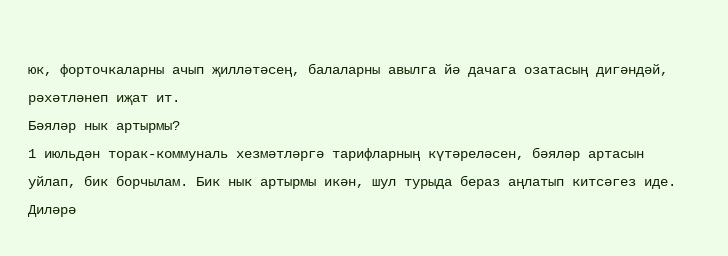юк, форточкаларны ачып җилләтәсең, балаларны авылга йә дачага озатасың дигәндәй, рәхәтләнеп иҗат ит.
Бәяләр нык артырмы?
1 июльдән торак-коммуналь хезмәтләргә тарифларның күтәреләсен, бәяләр артасын уйлап, бик борчылам. Бик нык артырмы икән, шул турыда бераз аңлатып китсәгез иде.
Диләрә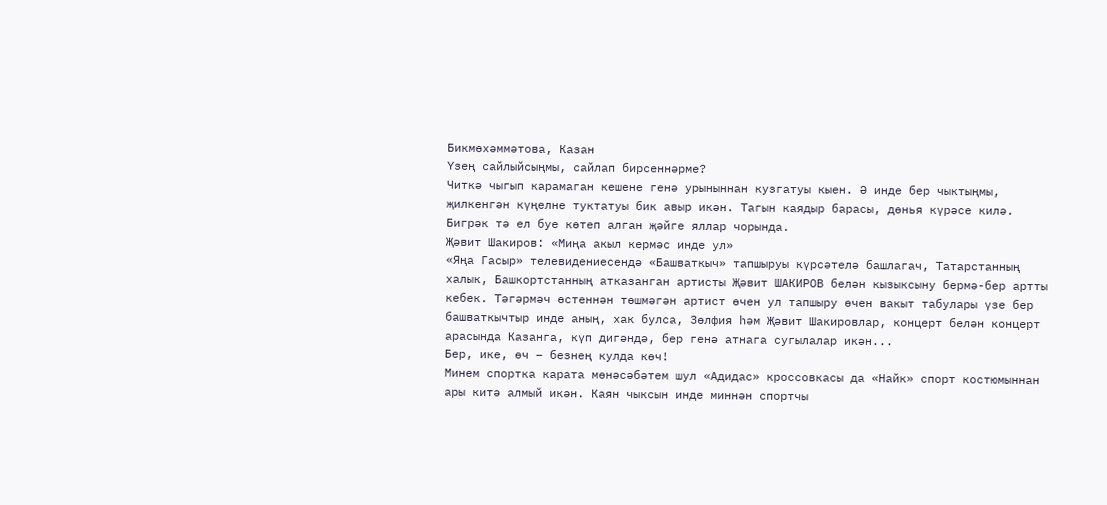Бикмөхәммәтова, Казан
Үзең сайлыйсыңмы, сайлап бирсеннәрме?
Читкә чыгып карамаган кешене генә урыныннан кузгатуы кыен. Ә инде бер чыктыңмы, җилкенгән күңелне туктатуы бик авыр икән. Тагын каядыр барасы, дөнья күрәсе килә. Бигрәк тә ел буе көтеп алган җәйге яллар чорында.
Җәвит Шакиров: «Миңа акыл кермәс инде ул»
«Яңа Гасыр» телевидениесендә «Башваткыч» тапшыруы күрсәтелә башлагач, Татарстанның халык, Башкортстанның атказанган артисты Җәвит ШАКИРОВ белән кызыксыну бермә-бер артты кебек. Тәгәрмәч өстеннән төшмәгән артист өчен ул тапшыру өчен вакыт табулары үзе бер башваткычтыр инде аның, хак булса, Зөлфия һәм Җәвит Шакировлар, концерт белән концерт арасында Казанга, күп дигәндә, бер генә атнага сугылалар икән...
Бер, ике, өч – безнең кулда көч!
Минем спортка карата мөнәсәбәтем шул «Адидас» кроссовкасы да «Найк» спорт костюмыннан ары китә алмый икән. Каян чыксын инде миннән спортчы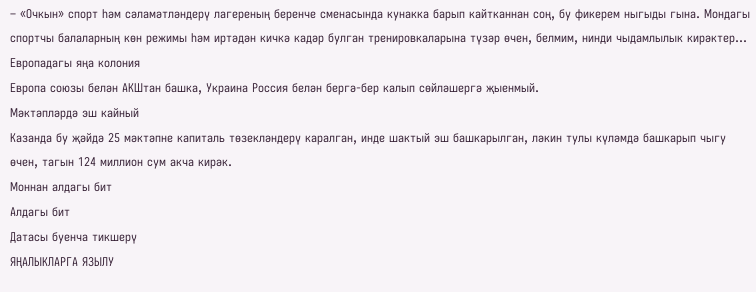– «Очкын» спорт һәм сәламәтләндерү лагереның беренче сменасында кунакка барып кайтканнан соң, бу фикерем ныгыды гына. Мондагы спортчы балаларның көн режимы һәм иртәдән кичкә кадәр булган тренировкаларына түзәр өчен, белмим, нинди чыдамлылык кирәктер...
Европадагы яңа колония
Европа союзы белән АКШтан башка, Украина Россия белән бергә-бер калып сөйләшергә җыенмый.
Мәктәпләрдә эш кайный
Казанда бу җәйдә 25 мәктәпне капиталь төзекләндерү каралган, инде шактый эш башкарылган, ләкин тулы күләмдә башкарып чыгу өчен, тагын 124 миллион сум акча кирәк.
Моннан алдагы бит
Алдагы бит
Датасы буенча тикшерү
ЯҢАЛЫКЛАРГА ЯЗЫЛУ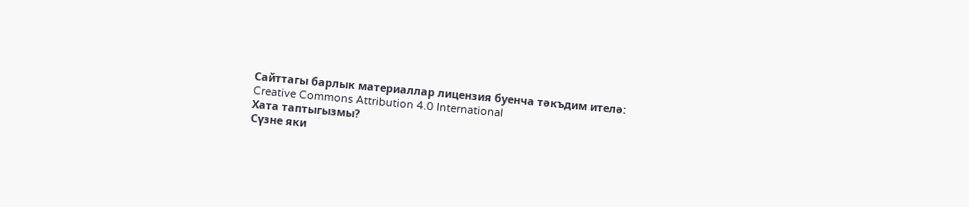Сайттагы барлык материаллар лицензия буенча тәкъдим ителә:
Creative Commons Attribution 4.0 International
Хата таптыгызмы?
Сүзне яки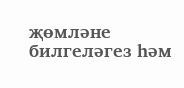җөмләне билгеләгез һәм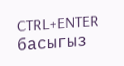CTRL+ENTER басыгыз